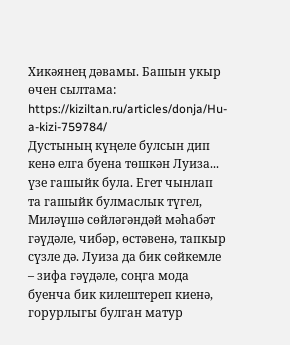Хикәянең дәвамы. Башын укыр өчен сылтама: https://kiziltan.ru/articles/donja/Hu-a-kizi-759784/
Дустының күңеле булсын дип кенә елга буена төшкән Луиза... үзе гашыйк була. Егет чынлап та гашыйк булмаслык түгел, Миләүшә сөйләгәндәй мәһабәт гәүдәле, чибәр, өстәвенә, тапкыр сүзле дә. Луиза да бик сөйкемле – зифа гәүдәле, соңга мода буенча бик килештереп киенә, горурлыгы булган матур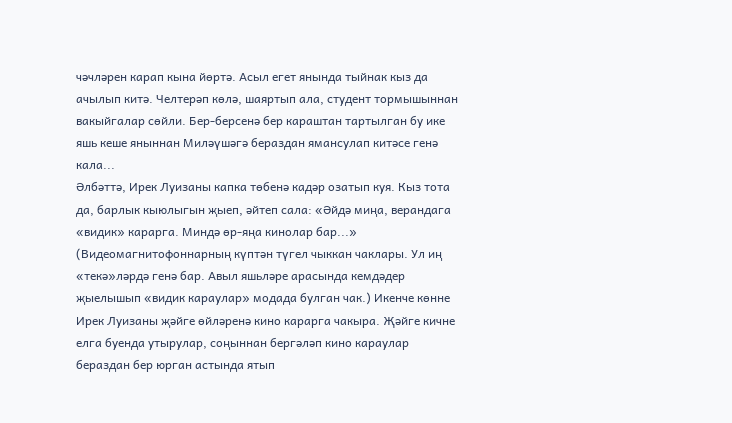чәчләрен карап кына йөртә. Асыл егет янында тыйнак кыз да ачылып китә. Челтерәп көлә, шаяртып ала, студент тормышыннан вакыйгалар сөйли. Бер-берсенә бер караштан тартылган бу ике яшь кеше яныннан Миләүшәгә бераздан ямансулап китәсе генә кала...
Әлбәттә, Ирек Луизаны капка төбенә кадәр озатып куя. Кыз тота да, барлык кыюлыгын җыеп, әйтеп сала: «Әйдә миңа, верандага «видик» карарга. Миндә өр-яңа кинолар бар...» (Видеомагнитофоннарның күптән түгел чыккан чаклары. Ул иң «текә»ләрдә генә бар. Авыл яшьләре арасында кемдәдер җыелышып «видик караулар» модада булган чак.) Икенче көнне Ирек Луизаны җәйге өйләренә кино карарга чакыра. Җәйге кичне елга буенда утырулар, соңыннан бергәләп кино караулар бераздан бер юрган астында ятып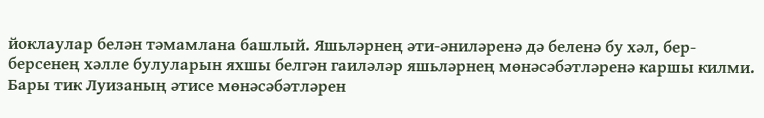йоклаулар белән тәмамлана башлый. Яшьләрнең әти-әниләренә дә беленә бу хәл, бер-берсенең хәлле булуларын яхшы белгән гаиләләр яшьләрнең мөнәсәбәтләренә каршы килми. Бары тик Луизаның әтисе мөнәсәбәтләрен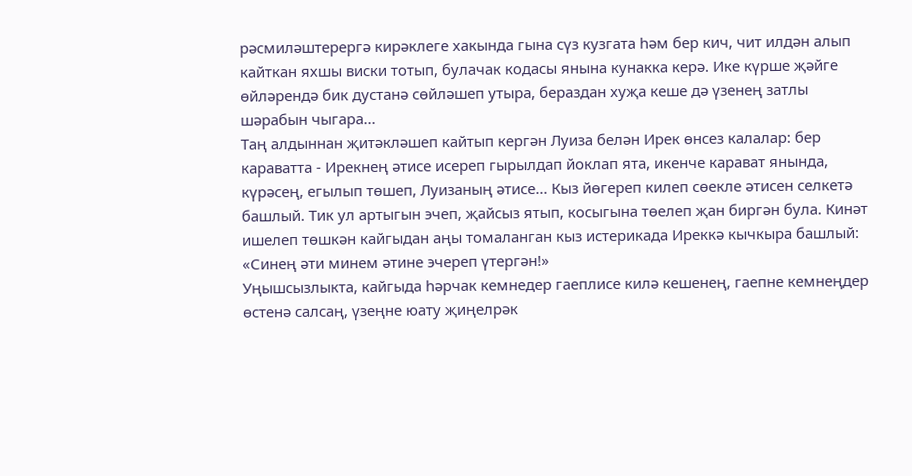рәсмиләштерергә кирәклеге хакында гына сүз кузгата һәм бер кич, чит илдән алып кайткан яхшы виски тотып, булачак кодасы янына кунакка керә. Ике күрше җәйге өйләрендә бик дустанә сөйләшеп утыра, бераздан хуҗа кеше дә үзенең затлы шәрабын чыгара...
Таң алдыннан җитәкләшеп кайтып кергән Луиза белән Ирек өнсез калалар: бер караватта - Ирекнең әтисе исереп гырылдап йоклап ята, икенче карават янында, күрәсең, егылып төшеп, Луизаның әтисе... Кыз йөгереп килеп сөекле әтисен селкетә башлый. Тик ул артыгын эчеп, җайсыз ятып, косыгына төелеп җан биргән була. Кинәт ишелеп төшкән кайгыдан аңы томаланган кыз истерикада Иреккә кычкыра башлый: «Синең әти минем әтине эчереп үтергән!»
Уңышсызлыкта, кайгыда һәрчак кемнедер гаеплисе килә кешенең, гаепне кемнеңдер өстенә салсаң, үзеңне юату җиңелрәк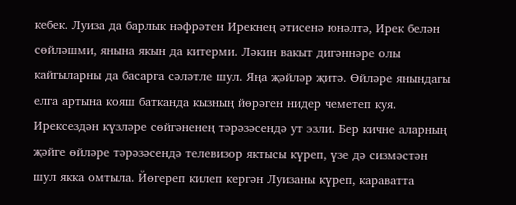кебек. Луиза да барлык нәфрәтен Ирекнең әтисенә юнәлтә, Ирек белән сөйләшми, янына якын да китерми. Ләкин вакыт дигәннәре олы кайгыларны да басарга сәләтле шул. Яңа җәйләр җитә. Өйләре янындагы елга артына кояш батканда кызның йөрәген нидер чеметеп куя. Ирексездән күзләре сөйгәненең тәрәзәсендә ут эзли. Бер кичне аларның җәйге өйләре тәрәзәсендә телевизор яктысы күреп, үзе дә сизмәстән шул якка омтыла. Йөгереп килеп кергән Луизаны күреп, караватта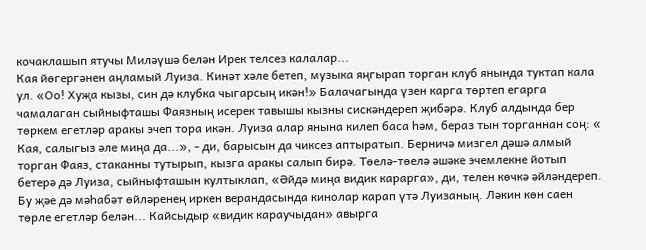кочаклашып ятучы Миләүшә белән Ирек телсез калалар...
Кая йөгергәнен аңламый Луиза. Кинәт хәле бетеп, музыка яңгырап торган клуб янында туктап кала ул. «Оо! Хуҗа кызы, син дә клубка чыгарсың икән!» Балачагында үзен карга төртеп егарга чамалаган сыйныфташы Фаязның исерек тавышы кызны сискәндереп җибәрә. Клуб алдында бер төркем егетләр аракы эчеп тора икән. Луиза алар янына килеп баса һәм, бераз тын торганнан соң: « Кая, салыгыз әле миңа да...», - ди, барысын да чиксез аптыратып. Берничә мизгел дәшә алмый торган Фаяз, стаканны тутырып, кызга аракы салып бирә. Төелә-төелә әшәке эчемлекне йотып бетерә дә Луиза, сыйныфташын култыклап, «Әйдә миңа видик карарга», ди, телен көчкә әйләндереп.
Бу җәе дә мәһабәт өйләренең иркен верандасында кинолар карап үтә Луизаның. Ләкин көн саен төрле егетләр белән... Кайсыдыр «видик караучыдан» авырга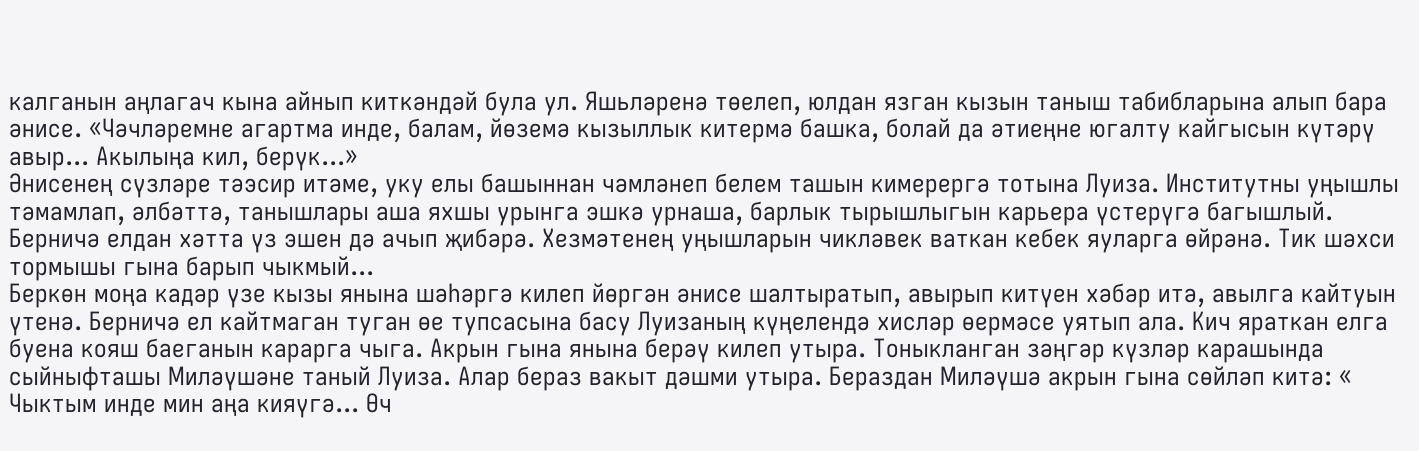калганын аңлагач кына айнып киткәндәй була ул. Яшьләренә төелеп, юлдан язган кызын таныш табибларына алып бара әнисе. «Чәчләремне агартма инде, балам, йөземә кызыллык китермә башка, болай да әтиеңне югалту кайгысын күтәрү авыр... Акылыңа кил, берүк...»
Әнисенең сүзләре тәэсир итәме, уку елы башыннан чәмләнеп белем ташын кимерергә тотына Луиза. Институтны уңышлы тәмамлап, әлбәттә, танышлары аша яхшы урынга эшкә урнаша, барлык тырышлыгын карьера үстерүгә багышлый. Берничә елдан хәтта үз эшен дә ачып җибәрә. Хезмәтенең уңышларын чикләвек ваткан кебек яуларга өйрәнә. Тик шәхси тормышы гына барып чыкмый...
Беркөн моңа кадәр үзе кызы янына шәһәргә килеп йөргән әнисе шалтыратып, авырып китүен хәбәр итә, авылга кайтуын үтенә. Берничә ел кайтмаган туган өе тупсасына басу Луизаның күңелендә хисләр өермәсе уятып ала. Кич яраткан елга буена кояш баеганын карарга чыга. Акрын гына янына берәү килеп утыра. Тоныкланган зәңгәр күзләр карашында сыйныфташы Миләүшәне таный Луиза. Алар бераз вакыт дәшми утыра. Бераздан Миләүшә акрын гына сөйләп китә: « Чыктым инде мин аңа кияүгә... Өч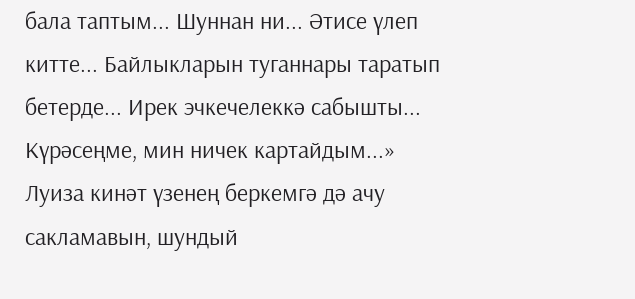бала таптым... Шуннан ни... Әтисе үлеп китте... Байлыкларын туганнары таратып бетерде... Ирек эчкечелеккә сабышты... Күрәсеңме, мин ничек картайдым...»
Луиза кинәт үзенең беркемгә дә ачу сакламавын, шундый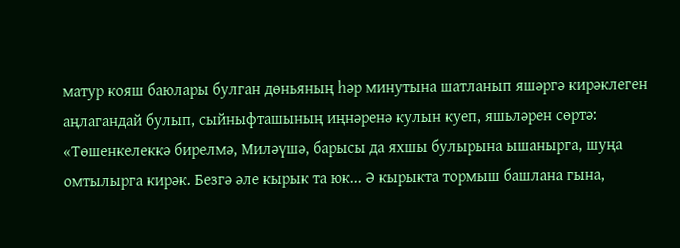матур кояш баюлары булган дөньяның һәр минутына шатланып яшәргә кирәклеген аңлагандай булып, сыйныфташының иңнәренә кулын куеп, яшьләрен сөртә: «Төшенкелеккә бирелмә, Миләүшә, барысы да яхшы булырына ышанырга, шуңа омтылырга кирәк. Безгә әле кырык та юк... Ә кырыкта тормыш башлана гына,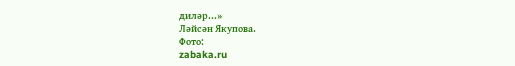диләр...»
Ләйсән Якупова.
Фото:
zabaka.ru